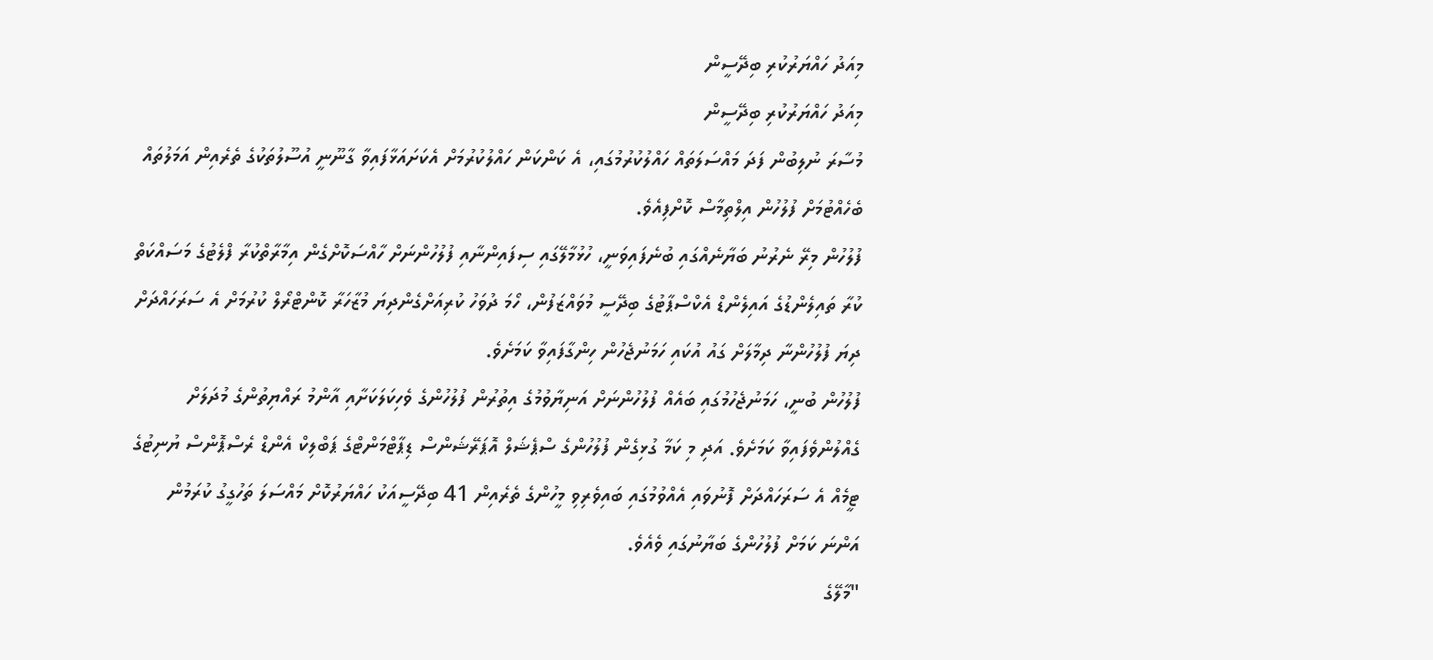މިއަދު ހައްޔަރުކުރި ބިދޭސީން
މިއަދު ހައްޔަރުކުރި ބިދޭސީން
މުސާރަ ނުލިބުން ފަދަ މައްސަލަތައް ހައްލުކުރުމުގައި، އެ ކަންކަން ހައްލުކުރުމަށް އެކަށައަޅާފައިވާ ގާނޫނީ އުސޫލުތަކުގެ ތެރެއިން އަމަލުތައް ބެހެއްޓުމަށް ފުލުހުން އިލްތިމާސް ކޮށްފިއެވެ.
ފުލުހުން މިރޭ ނެރުނު ބަޔާނެއްގައި ބުނެފައިވަނީ، ހުޅުމާލޭގައި ސިފައިންނާއި ފުލުހުންނަށް ހާއްސަކޮށްގެން އިމާރާތްކުރާ ފްލެޓުގެ މަސައްކަތް ކުރާ ތައިލެންޑުގެ އައިލެންޑް އެކްސްޕާޓުގެ ބިދޭސީ މުވައްޒަފުން، ހޯމަ ދުވަހު ކުރިއަށްގެންދިޔަ މުޒާހަރާ ކޮންޓްރޯލް ކުރުމަށް އެ ސަރަހައްދަށް ދިޔަ ފުލުހުންނާ ދިމާލަށް ގައު އުކައި ހަމަނުޖެހުން ހިންގާފައިވާ ކަމަށެވެ.
ފުލުހުން ބުނީ، ހަމަނުޖެހުމުގައި ބައެއް ފުލުހުންނަށް އަނިޔާވުމުގެ އިތުރުން ފުލުހުންގެ ވެހިކަލަކަށާއި އާންމު ރައްޔިތުންގެ މުދަލަށް ގެއްލުންވެފައިވާ ކަމަށެވެ. އަދި މި ކަމާ ގުޅިގެން ފުލުހުންގެ ސްޕެޝަލް އޮޕަރޭޝަންސް ޑިޕާޓްމަންޓްގެ ޕަބްލިކް އެންޑް ރެސްޕޮންސް ޔުނިޓުގެ ޓީމެއް އެ ސަރަހައްދަށް ފޮނުވައި އެއްވުމުގައި ބައިވެރިވި މީހުންގެ ތެރެއިން 41 ބިދޭސީއަކު ހައްޔަރުކޮށް މައްސަލަ ތަހުގީގު ކުރަމުން އަންނަ ކަމަށް ފުލުހުންގެ ބަޔާނުގައި ވެއެވެ.
"މާލޭގެ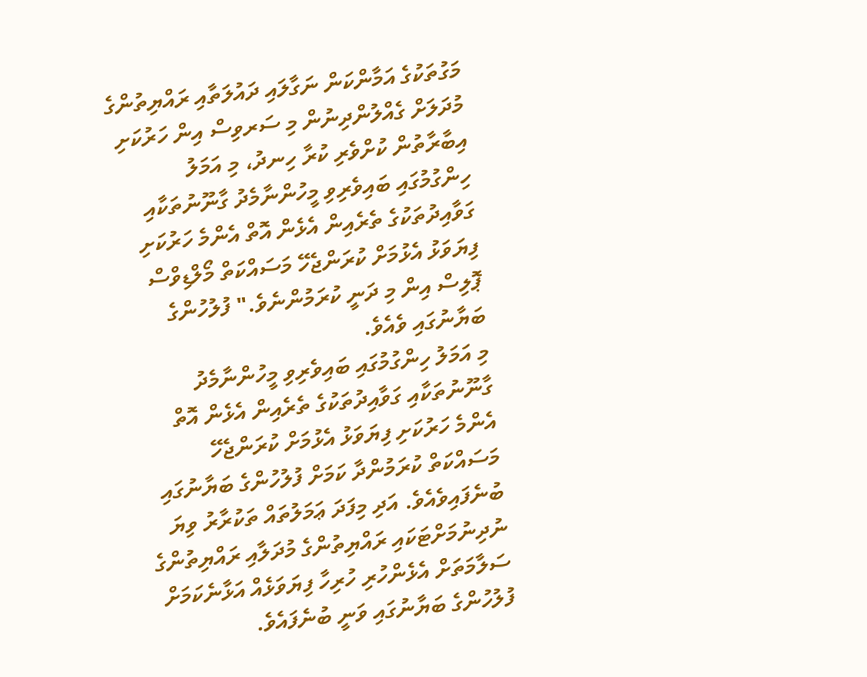މަގުތަކުގެ އަމާންކަން ނަގާލައި ދައުލަތާއި ރައްޔިތުންގެ މުދަލަށް ގެއްލުންދިނުން މި ސަރވިސް އިން ހަރުކަށި އިބާރާތުން ކުށްވެރި ކުރާ ހިނދު، މި އަމަލު ހިންގުމުގައި ބައިވެރިވި މީހުންނާމެދު ގާނޫނުތަކާއި ގަވާއިދުތަކުގެ ތެރެއިން އެޅެން އޮތް އެންމެ ހަރުކަށި ފިޔަވަޅު އެޅުމަށް ކުރަންޖެހޭ މަސައްކަތް މޯލްޑިވްސް ޕޮލިސް އިން މި ދަނީ ކުރަމުންނެވެ." ފުލުހުންގެ ބަޔާނުގައި ވެއެވެ.
މި އަމަލު ހިންގުމުގައި ބައިވެރިވި މީހުންނާމެދު ގާނޫނުތަކާއި ގަވާއިދުތަކުގެ ތެރެއިން އެޅެން އޮތް އެންމެ ހަރުކަށި ފިޔަވަޅު އެޅުމަށް ކުރަންޖެހޭ މަސައްކަތް ކުރަމުންދާ ކަމަށް ފުލުހުންގެ ބަޔާނުގައި ބުނެފައިވެއެވެ. އަދި މިފަދަ ޢަމަލުތައް ތަކުރާރު ވިޔަ ނުދިނުމަށްޓަކައި ރައްޔިތުންގެ މުދަލާއި ރައްޔިތުންގެ ސަލާމަތަށް އެޅެންހުރި ހުރިހާ ފިޔަވަޅެއް އަޅާނެކަމަށް ފުލުހުންގެ ބަޔާނުގައި ވަނީ ބުނެފައެވެ.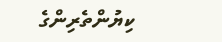ކިޔުންތެރިންގެ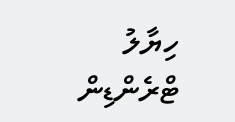ހިޔާލު
ޓްރެންޑިން